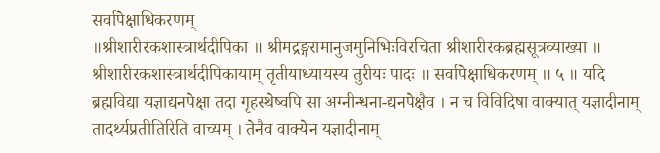सर्वापेक्षाधिकरणम्
॥श्रीशारीरकशास्त्रार्थदीपिका ॥ श्रीमद्रङ्गरामानुजमुनिभिःविरचिता श्रीशारीरकब्रह्मसूत्रव्याख्या ॥ श्रीशारीरकशास्त्रार्थदीपिकायाम् तृतीयाध्यायस्य तुरीयः पादः ॥ सर्वापेक्षाधिकरणम् ॥ ५ ॥ यदि ब्रह्मविद्या यज्ञाद्यनपेक्षा तदा गृहस्थेष्वपि सा अग्नीन्धना-द्यनपेक्षैव । न च विविदिषा वाक्यात् यज्ञादीनाम् तादर्थ्यप्रतीतिरिति वाच्यम् । तेनैव वाक्येन यज्ञादीनाम्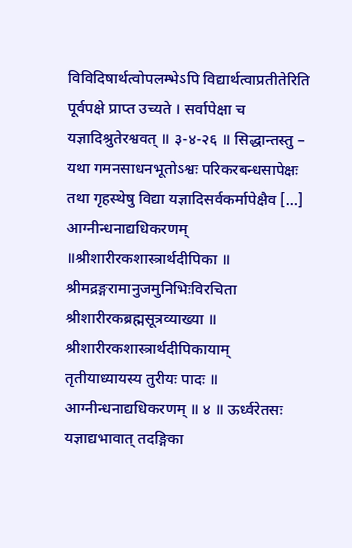विविदिषार्थत्वोपलम्भेऽपि विद्यार्थत्वाप्रतीतेरिति पूर्वपक्षे प्राप्त उच्यते । सर्वापेक्षा च यज्ञादिश्रुतेरश्ववत् ॥ ३-४-२६ ॥ सिद्धान्तस्तु – यथा गमनसाधनभूतोऽश्वः परिकरबन्धसापेक्षः तथा गृहस्थेषु विद्या यज्ञादिसर्वकर्मापेक्षैव […]
आग्नीन्धनाद्यधिकरणम्
॥श्रीशारीरकशास्त्रार्थदीपिका ॥ श्रीमद्रङ्गरामानुजमुनिभिःविरचिता श्रीशारीरकब्रह्मसूत्रव्याख्या ॥ श्रीशारीरकशास्त्रार्थदीपिकायाम् तृतीयाध्यायस्य तुरीयः पादः ॥ आग्नीन्धनाद्यधिकरणम् ॥ ४ ॥ ऊर्ध्वरेतसः यज्ञाद्यभावात् तदङ्गिका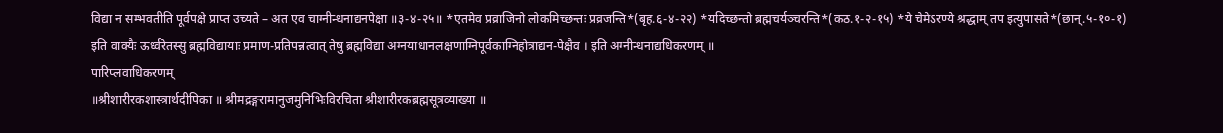विद्या न सम्भवतीति पूर्वपक्षे प्राप्त उच्यते – अत एव चाग्नीन्धनाद्यनपेक्षा ॥३-४-२५॥ *एतमेव प्रव्राजिनो लोकमिच्छन्तः प्रव्रजन्ति*(बृह.६-४-२२) *यदिच्छन्तो ब्रह्मचर्यञ्चरन्ति*(कठ.१-२-१५) *ये चेमेऽरण्ये श्रद्धाम् तप इत्युपासते*(छान्.५-१०-१) इति वाक्यैः ऊर्ध्वरेतस्सु ब्रह्मविद्यायाः प्रमाण-प्रतिपन्नत्वात् तेषु ब्रह्मविद्या अग्नयाधानलक्षणाग्निपूर्वकाग्निहोत्राद्यन-पेक्षैव । इति अग्नीन्धनाद्यधिकरणम् ॥
पारिप्लवाधिकरणम्
॥श्रीशारीरकशास्त्रार्थदीपिका ॥ श्रीमद्रङ्गरामानुजमुनिभिःविरचिता श्रीशारीरकब्रह्मसूत्रव्याख्या ॥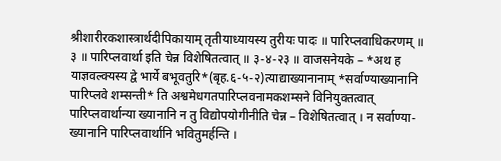श्रीशारीरकशास्त्रार्थदीपिकायाम् तृतीयाध्यायस्य तुरीयः पादः ॥ पारिप्लवाधिकरणम् ॥ ३ ॥ पारिप्लवार्था इति चेन्न विशेषितत्वात् ॥ ३-४-२३ ॥ वाजसनेयके – *अथ ह याज्ञवल्क्यस्य द्वे भार्ये बभूवतुरि*(बृह.६-५-२)त्याद्याख्यानानाम् *सर्वाण्याख्यानानि पारिप्लवे शम्सन्ती* ति अश्वमेधगतपारिप्लवनामकशम्सने विनियुक्तत्वात् पारिप्लवार्थान्या ख्यानानि न तु विद्योपयोगीनीति चेन्न – विशेषितत्वात् । न सर्वाण्या-ख्यानानि पारिप्लवार्थानि भवितुमर्हन्ति ।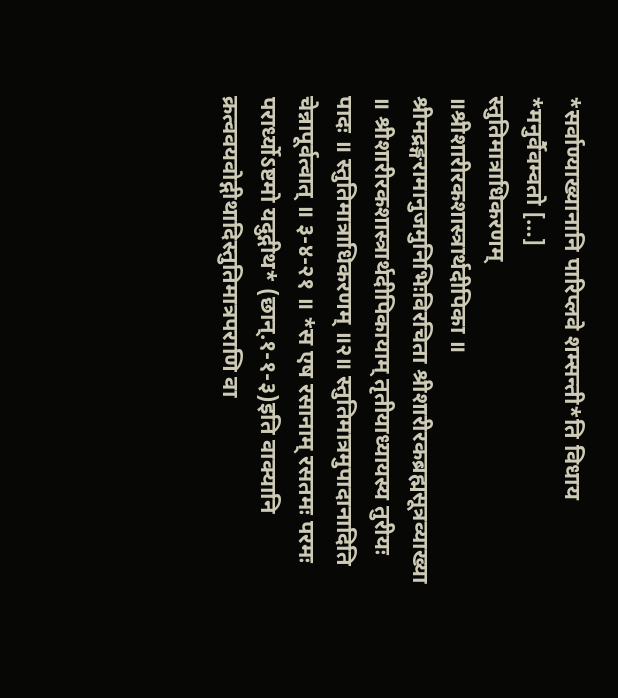*सर्वाण्याख्यानानि पारिप्लवे शम्सन्ती*ति विधाय *मनुर्वैवम्वतो […]
स्तुतिमात्राधिकरणम्
॥श्रीशारीरकशास्त्रार्थदीपिका ॥ श्रीमद्रङ्गरामानुजमुनिभिःविरचिता श्रीशारीरकब्रह्मसूत्रव्याख्या ॥ श्रीशारीरकशास्त्रार्थदीपिकायाम् तृतीयाध्यायस्य तुरीयः पादः ॥ स्तुतिमात्राधिकरणम् ॥२॥ स्तुतिमात्रमुपादानादिति चेन्नापूर्वत्वात् ॥ ३-४-२१ ॥ *स एष रसानाम् रसतमः परमः परार्ध्योऽष्टमो यदुद्गीथ* (छान्.१-१-३)इति वाक्यानि क्रत्ववयवोद्गीथादिस्तुतिमात्रपराणि वा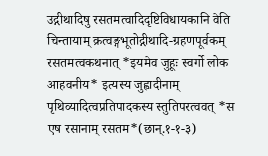उद्गीथादिषु रसतमत्वादिदृष्टिविधायकानि वेति चिन्तायाम् क्रत्वङ्गभूतोद्गीथादि-ग्रहणपूर्वकम् रसतमत्वकथनात् *इयमेव जुहूः स्वर्गो लोक आहवनीय* इत्यस्य जुह्वादीनाम् पृथिव्यादित्वप्रतिपादकस्य स्तुतिपरत्ववत् *स एष रसानाम् रसतम*(छान्.१-१-३)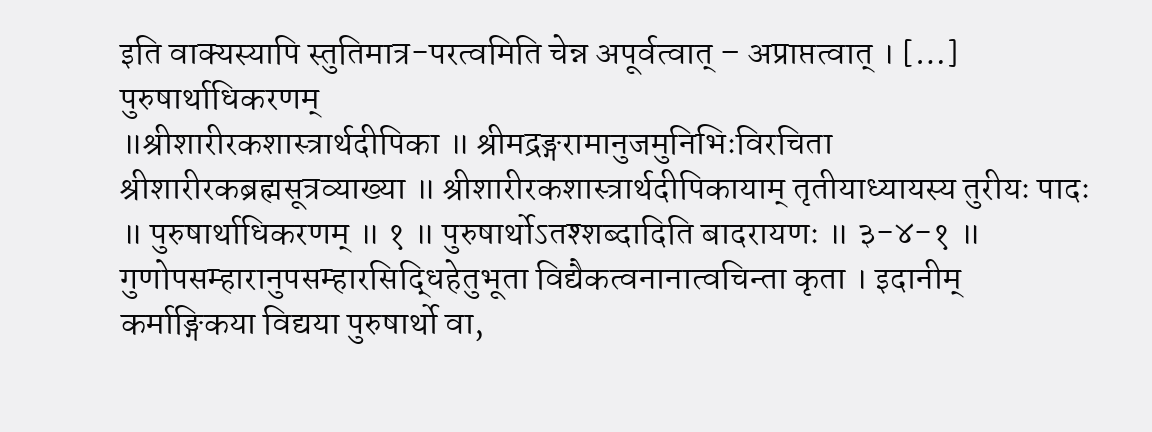इति वाक्यस्यापि स्तुतिमात्र-परत्वमिति चेन्न अपूर्वत्वात् – अप्राप्तत्वात् । […]
पुरुषार्थाधिकरणम्
॥श्रीशारीरकशास्त्रार्थदीपिका ॥ श्रीमद्रङ्गरामानुजमुनिभिःविरचिता श्रीशारीरकब्रह्मसूत्रव्याख्या ॥ श्रीशारीरकशास्त्रार्थदीपिकायाम् तृतीयाध्यायस्य तुरीयः पादः ॥ पुरुषार्थाधिकरणम् ॥ १ ॥ पुरुषार्थोऽतश्शब्दादिति बादरायणः ॥ ३-४-१ ॥ गुणोपसम्हारानुपसम्हारसिद्धिहेतुभूता विद्यैकत्वनानात्वचिन्ता कृता । इदानीम् कर्माङ्गिकया विद्यया पुरुषार्थो वा,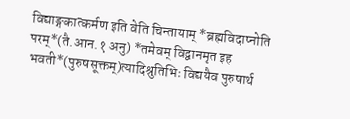विद्याङ्गकात्कर्मण इति वेति चिन्तायाम् *ब्रह्मविदाप्नोति परम्*(तै.आन.१ अनु) *तमेवम् विद्वानमृत इह भवती*(पुरुषसूक्तम्)त्यादिश्रुतिभिः विद्ययैव पुरुषार्थ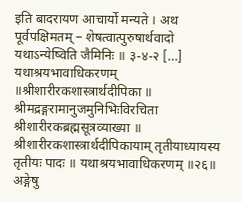इति बादरायण आचार्यो मन्यते । अथ पूर्वपक्षिमतम् – शेषत्वात्पुरुषार्थवादो यथाऽन्येष्विति जैमिनिः ॥ ३-४-२ […]
यथाश्रयभावाधिकरणम्
॥श्रीशारीरकशास्त्रार्थदीपिका ॥ श्रीमद्रङ्गरामानुजमुनिभिःविरचिता श्रीशारीरकब्रह्मसूत्रव्याख्या ॥ श्रीशारीरकशास्त्रार्थदीपिकायाम् तृतीयाध्यायस्य तृतीयः पादः ॥ यथाश्रयभावाधिकरणम् ॥२६॥ अङ्गेषु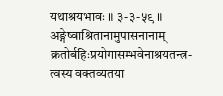यथाश्रयभावः ॥ ३-३-५९ ॥ अङ्गेष्वाश्रितानामुपासनानाम् क्रतोर्बहिःप्रयोगासम्भवेनाश्रयतन्त्र-त्वस्य वक्तव्यतया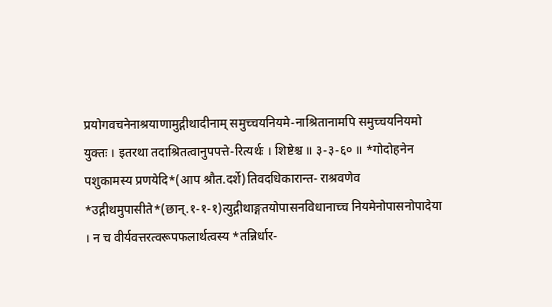प्रयोगवचनेनाश्रयाणामुद्गीथादीनाम् समुच्चयनियमे-नाश्रितानामपि समुच्चयनियमो युक्तः । इतरथा तदाश्रितत्वानुपपत्ते-रित्यर्थः । शिष्टेश्च ॥ ३-३-६० ॥ *गोदोहनेन पशुकामस्य प्रणयेदि*(आप श्रौत.दर्शे)तिवदधिकारान्त- राश्रवणेव *उद्गीथमुपासीते*(छान्.१-१-१)त्युद्गीथाङ्गतयोपासनविधानाच्च नियमेनोपासनोपादेया । न च वीर्यवत्तरत्वरूपफलार्थत्वस्य *तन्निर्धार-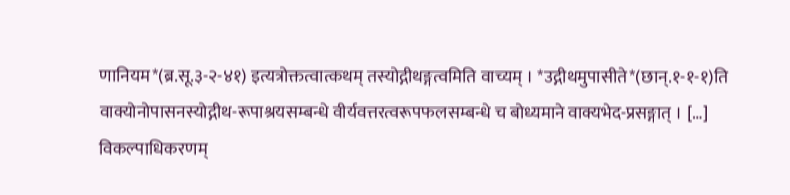णानियम*(ब्र.सू.३-२-४१) इत्यत्रोक्तत्वात्कथम् तस्योद्गीथङ्गत्वमिति वाच्यम् । *उद्गीथमुपासीते*(छान्.१-१-१)ति वाक्योनोपासनस्योद्गीथ-रूपाश्रयसम्बन्धे वीर्यवत्तरत्वरूपफलसम्बन्धे च बोध्यमाने वाक्यभेद-प्रसङ्गात् । […]
विकल्पाधिकरणम्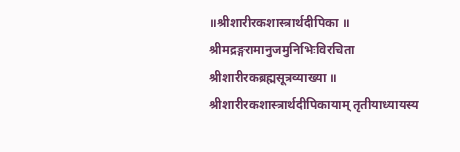॥श्रीशारीरकशास्त्रार्थदीपिका ॥ श्रीमद्रङ्गरामानुजमुनिभिःविरचिता श्रीशारीरकब्रह्मसूत्रव्याख्या ॥ श्रीशारीरकशास्त्रार्थदीपिकायाम् तृतीयाध्यायस्य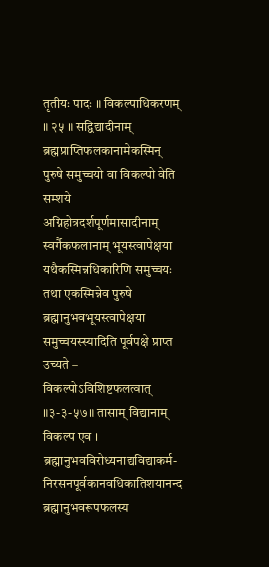तृतीयः पादः ॥ विकल्पाधिकरणम् ॥ २५ ॥ सद्विद्यादीनाम् ब्रह्मप्राप्तिफलकानामेकस्मिन् पुरुषे समुच्चयो वा विकल्पो वेति सम्शये अग्निहोत्रदर्शपूर्णमासादीनाम् स्वर्गैकफलानाम् भूयस्त्वापेक्षया यथैकस्मिन्नधिकारिणि समुच्चयः तथा एकस्मिन्नेव पुरुषे ब्रह्मानुभवभूयस्त्वापेक्षया समुच्चयस्स्यादिति पूर्वपक्षे प्राप्त उच्यते – विकल्पोऽविशिष्टफलत्वात् ॥३-३-५७॥ तासाम् विद्यानाम् विकल्प एव । ब्रह्मानुभवविरोध्यनाद्यविद्याकर्म-निरसनपूर्वकानवधिकातिशयानन्द ब्रह्मानुभवरूपफलस्य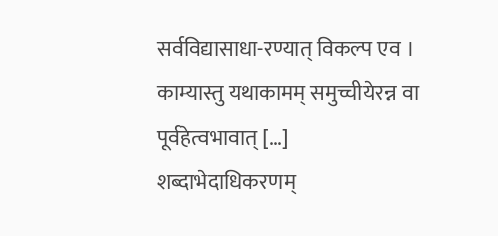सर्वविद्यासाधा-रण्यात् विकल्प एव । काम्यास्तु यथाकामम् समुच्चीयेरन्न वा पूर्वहेत्वभावात् […]
शब्दाभेदाधिकरणम्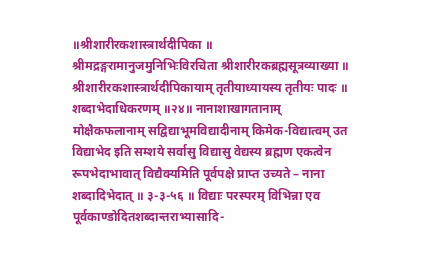॥श्रीशारीरकशास्त्रार्थदीपिका ॥ श्रीमद्रङ्गरामानुजमुनिभिःविरचिता श्रीशारीरकब्रह्मसूत्रव्याख्या ॥ श्रीशारीरकशास्त्रार्थदीपिकायाम् तृतीयाध्यायस्य तृतीयः पादः ॥ शब्दाभेदाधिकरणम् ॥२४॥ नानाशाखागतानाम् मोक्षैकफलानाम् सद्विद्याभूमविद्यादीनाम् किमेक-विद्यात्वम् उत विद्याभेद इति सम्शये सर्वासु विद्यासु वेद्यस्य ब्रह्मण एकत्वेन रूपभेदाभावात् विद्यैक्यमिति पूर्वपक्षे प्राप्त उच्यते – नाना शब्दादिभेदात् ॥ ३-३-५६ ॥ विद्याः परस्परम् विभिन्ना एव पूर्वकाण्डोदितशब्दान्तराभ्यासादि-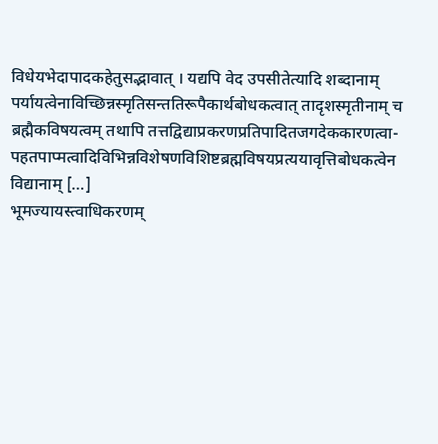विधेयभेदापादकहेतुसद्भावात् । यद्यपि वेद उपसीतेत्यादि शब्दानाम् पर्यायत्वेनाविच्छिन्नस्मृतिसन्ततिरूपैकार्थबोधकत्वात् तादृशस्मृतीनाम् च ब्रह्मैकविषयत्वम् तथापि तत्तद्विद्याप्रकरणप्रतिपादितजगदेककारणत्वा-पहतपाप्मत्वादिविभिन्नविशेषणविशिष्टब्रह्मविषयप्रत्ययावृत्तिबोधकत्वेन विद्यानाम् […]
भूमज्यायस्त्वाधिकरणम्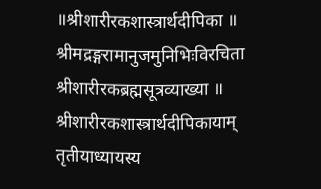॥श्रीशारीरकशास्त्रार्थदीपिका ॥ श्रीमद्रङ्गरामानुजमुनिभिःविरचिता श्रीशारीरकब्रह्मसूत्रव्याख्या ॥ श्रीशारीरकशास्त्रार्थदीपिकायाम् तृतीयाध्यायस्य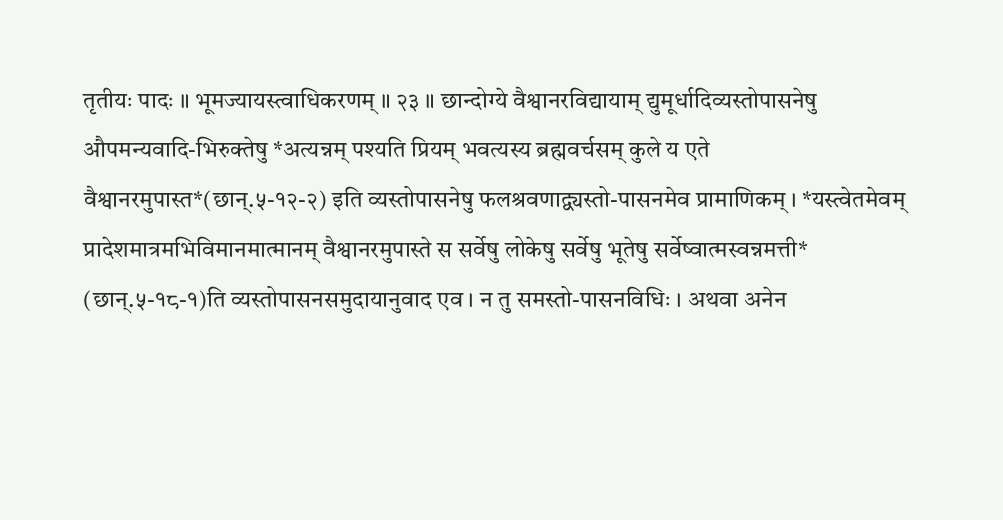तृतीयः पादः ॥ भूमज्यायस्त्वाधिकरणम् ॥ २३ ॥ छान्दोग्ये वैश्वानरविद्यायाम् द्युमूर्धादिव्यस्तोपासनेषु औपमन्यवादि-भिरुक्तेषु *अत्यन्नम् पश्यति प्रियम् भवत्यस्य ब्रह्मवर्चसम् कुले य एते वैश्वानरमुपास्त*(छान्.५-१२-२) इति व्यस्तोपासनेषु फलश्रवणाद्व्यस्तो-पासनमेव प्रामाणिकम् । *यस्त्वेतमेवम् प्रादेशमात्रमभिविमानमात्मानम् वैश्वानरमुपास्ते स सर्वेषु लोकेषु सर्वेषु भूतेषु सर्वेष्वात्मस्वन्नमत्ती* (छान्.५-१८-१)ति व्यस्तोपासनसमुदायानुवाद एव । न तु समस्तो-पासनविधिः । अथवा अनेन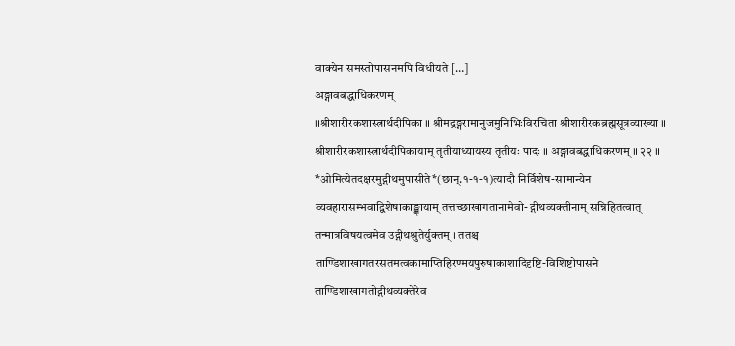वाक्येन समस्तोपासनमपि विधीयते […]
अङ्गावबद्धाधिकरणम्
॥श्रीशारीरकशास्त्रार्थदीपिका ॥ श्रीमद्रङ्गरामानुजमुनिभिःविरचिता श्रीशारीरकब्रह्मसूत्रव्याख्या ॥ श्रीशारीरकशास्त्रार्थदीपिकायाम् तृतीयाध्यायस्य तृतीयः पादः ॥ अङ्गावबद्धाधिकरणम् ॥ २२ ॥ *ओमित्येतदक्षरमुद्गीथमुपासीते*(छान्.१-१-१)त्यादौ निर्विशेष-सामान्येन व्यवहारासम्भवाद्विशेषाकाङ्क्षायाम् तत्तच्छाखागतानामेवो- द्गीथव्यक्तीनाम् सन्निहितत्वात् तन्मात्रविषयत्वमेव उद्गीथश्रुतेर्युक्तम् । ततश्च ताण्डिशाखागतरसतमत्वकामाप्तिहिरण्मयपुरुषाकाशादिदृष्टि-विशिष्टोपासने ताण्डिशाखागतोद्गीथव्यक्तेरेव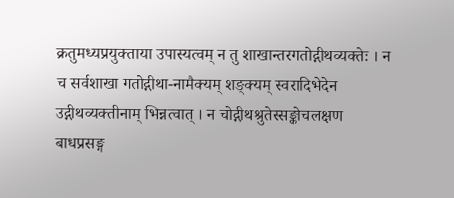क्रतुमध्यप्रयुक्ताया उपास्यत्वम् न तु शाखान्तरगतोद्गीथव्यक्तेः । न च सर्वशाखा गतोद्गीथा-नामैक्यम् शङ्क्यम् स्वरादिभेदेन उद्गीथव्यक्तीनाम् भिन्नत्वात् । न चोद्गीथश्रुतेस्सङ्कोचलक्षण बाधप्रसङ्ग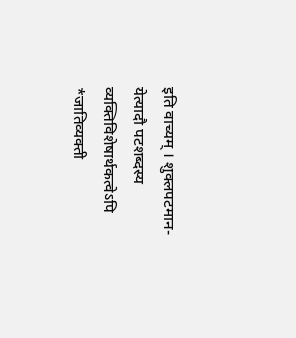इति वाच्यम् । शुक्लपटमान-येत्यादौ पटशब्दस्य व्यक्तिविशेषार्थकत्वेऽपि *जातिव्यक्ती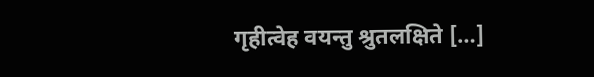गृहीत्वेह वयन्तु श्रुतलक्षिते […]